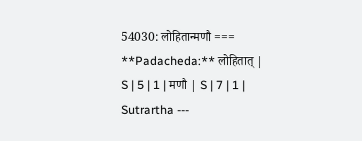54030: लोहितान्मणौ === **Padacheda:** लोहितात् | S | 5 | 1 | मणौ | S | 7 | 1 | Sutrartha ---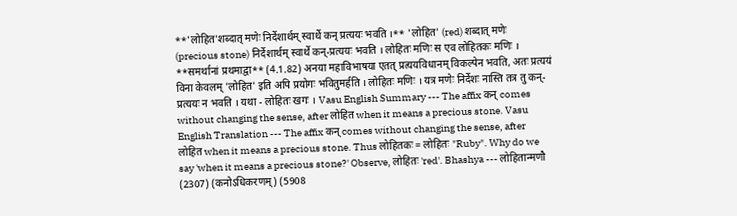**'लोहित'शब्दात् मणेः निर्देशार्थम् स्वार्थे कन् प्रत्ययः भवति ।** 'लोहित' (red) शब्दात् मणेः (precious stone) निर्देशार्थम् स्वार्थे कन्-प्रत्ययः भवति । लोहितः मणिः स एव लोहितकः मणिः । **समर्थानां प्रथमाद्वा** (4.1.82) अनया महाविभाषया एतत् प्रत्ययविधानम् विकल्पेन भवति, अतः प्रत्ययं विना केवलम् 'लोहित' इति अपि प्रयोगः भवितुमर्हति । लोहितः मणिः । यत्र मणेः निर्देशः नास्ति तत्र तु कन्-प्रत्ययः न भवति । यथा - लोहितः खगः । Vasu English Summary --- The affix कन् comes without changing the sense, after लोहित when it means a precious stone. Vasu English Translation --- The affix कन् comes without changing the sense, after लोहित when it means a precious stone. Thus लोहितकः = लोहितः "Ruby". Why do we say 'when it means a precious stone?' Observe, लोहितः 'red'. Bhashya --- लोहितान्मणौ (2307) (कनोऽधिकरणम्) (5908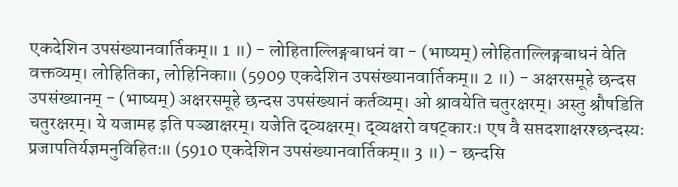एकदेशिन उपसंख्यानवार्तिकम्॥ 1 ॥) - लोहिताल्लिङ्गबाधनं वा - (भाष्यम्) लोहिताल्लिङ्गबाधनं वेति वक्तव्यम्। लोहितिका, लोहिनिका॥ (5909 एकदेशिन उपसंख्यानवार्तिकम्॥ 2 ॥) - अक्षरसमूहे छन्दस उपसंख्यानम् - (भाष्यम्) अक्षरसमूहे छन्दस उपसंख्यानं कर्तव्यम्। ओ श्रावयेति चतुरक्षरम्। अस्तु श्रौषडिति चतुरक्षरम्। ये यजामह इति पञ्ञ्चाक्षरम्। यजेति द्व्यक्षरम्। द्व्यक्षरो वषट्कारः। एष वै सप्तदशाक्षरश्छन्दस्यः प्रजापतिर्यज्ञमनुविहितः॥ (5910 एकदेशिन उपसंख्यानवार्तिकम्॥ 3 ॥) - छन्दसि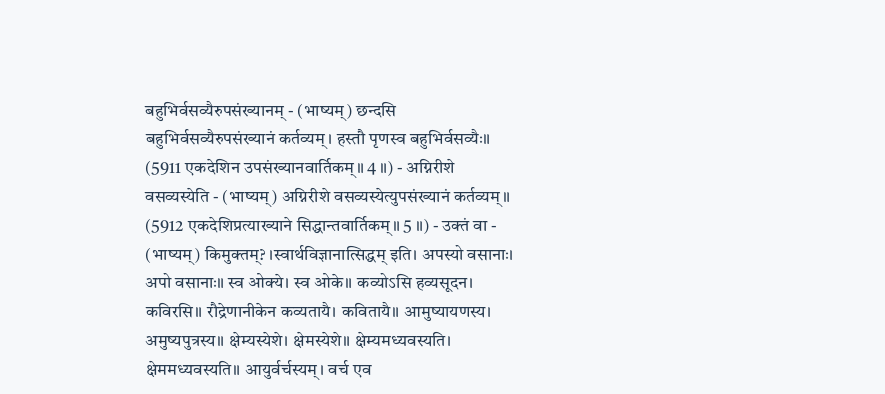बहुभिर्वसव्यैरुपसंख्यानम् - (भाष्यम्) छन्दसि बहुभिर्वसव्यैरुपसंख्यानं कर्तव्यम्। हस्तौ पृणस्व बहुभिर्वसव्यैः॥ (5911 एकदेशिन उपसंख्यानवार्तिकम्॥ 4 ॥) - अग्निरीशे वसव्यस्येति - (भाष्यम्) अग्निरीशे वसव्यस्येत्युपसंख्यानं कर्तव्यम्॥ (5912 एकदेशिप्रत्याख्याने सिद्धान्तवार्तिकम्॥ 5 ॥) - उक्तं वा - (भाष्यम्) किमुक्तम्? ।स्वार्थविज्ञानात्सिद्धम् इति। अपस्यो वसानाः। अपो वसानाः॥ स्व ओक्ये। स्व ओके॥ कव्योऽसि हव्यसूदन। कविरसि॥ रौद्रेणानीकेन कव्यतायै। कवितायै॥ आमुष्यायणस्य। अमुष्यपुत्रस्य॥ क्षेम्यस्येशे। क्षेमस्येशे॥ क्षेम्यमध्यवस्यति। क्षेममध्यवस्यति॥ आयुर्वर्चस्यम्। वर्च एव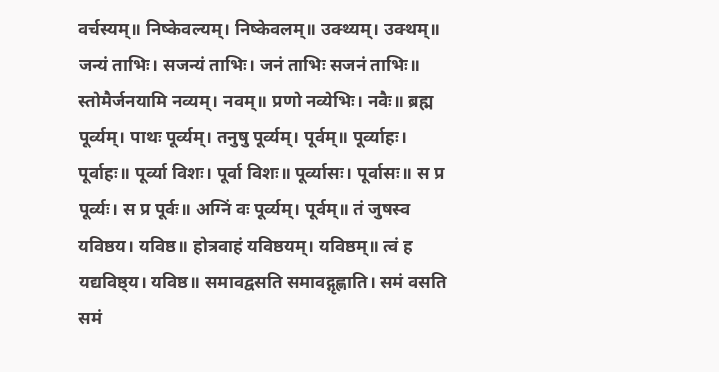वर्चस्यम्॥ निष्केवल्यम्। निष्केवलम्॥ उक्थ्यम्। उक्थम्॥ जन्यं ताभिः। सजन्यं ताभिः। जनं ताभिः सजनं ताभिः॥ स्तोमैर्जनयामि नव्यम्। नवम्॥ प्रणो नव्येभिः। नवैः॥ ब्रह्म पूर्व्यम्। पाथः पूर्व्यम्। तनुषु पूर्व्यम्। पूर्वम्॥ पूर्व्याहः। पूर्वाहः॥ पूर्व्या विशः। पूर्वा विशः॥ पूर्व्यासः। पूर्वासः॥ स प्र पूर्व्यः। स प्र पूर्वः॥ अग्निं वः पूर्व्यम्। पूर्वम्॥ तं जुषस्व यविष्ठय। यविष्ठ॥ होत्रवाहं यविष्ठयम्। यविष्ठम्॥ त्वं ह यद्यविष्ठ्य। यविष्ठ॥ समावद्वसति समावद्गृह्णाति। समं वसति समं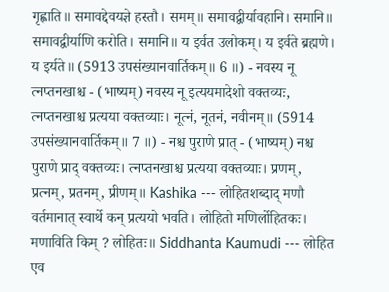गृह्णाति॥ समावद्देवयज्ञे हस्तौ। समम्॥ समावद्वीर्यावहानि। समानि॥ समावद्वीर्याणि करोति। समानि॥ य इर्वत उलोकम्। य इर्वते ब्रह्मणे। य इर्यते॥ (5913 उपसंख्यानवार्तिकम्॥ 6 ॥) - नवस्य नू त्नप्तनखाश्च - (भाष्यम्) नवस्य नू इत्ययमादेशो वक्तव्यः, त्नप्तनखाश्च प्रत्यया वक्तव्याः। नूत्नं, नूतनं, नवीनम्॥ (5914 उपसंख्यानवार्तिकम्॥ 7 ॥) - नश्च पुराणे प्रात् - (भाष्यम्) नश्च पुराणे प्राद् वक्तव्यः। त्नप्तनखाश्च प्रत्यया वक्तव्याः। प्रणम्, प्रत्नम्, प्रतनम्, प्रीणम्॥ Kashika --- लोहितशब्दाद् मणौ वर्तमानात् स्वार्थे कन् प्रत्ययो भवति। लोहितो मणिर्लोहितकः। मणाविति किम् ? लोहितः॥ Siddhanta Kaumudi --- लोहित एव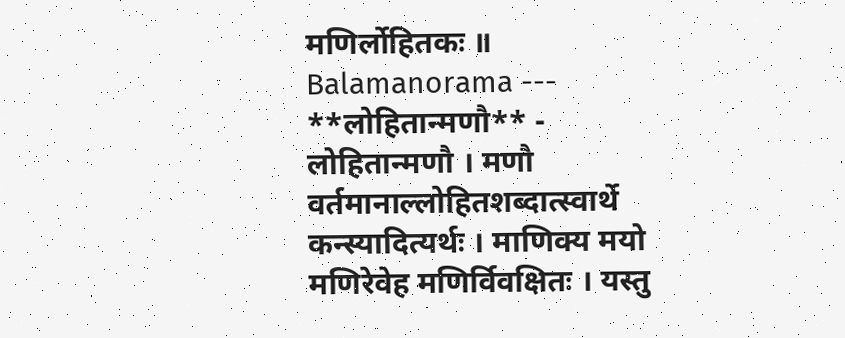मणिर्लोहितकः ॥ Balamanorama --- **लोहितान्मणौ** - लोहितान्मणौ । मणौ वर्तमानाल्लोहितशब्दात्स्वार्थे कन्स्यादित्यर्थः । माणिक्य मयो मणिरेवेह मणिर्विवक्षितः । यस्तु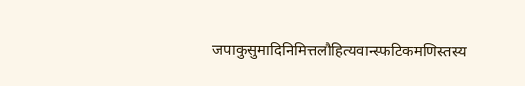जपाकुसुमादिनिमित्तलौहित्यवान्स्फटिकमणिस्तस्य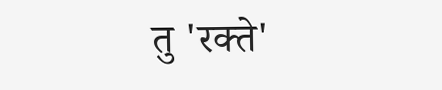तु 'रक्ते'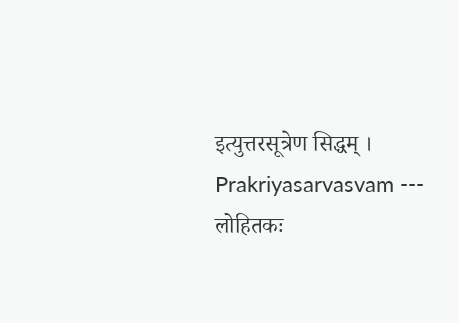इत्युत्तरसूत्रेण सिद्धम् । Prakriyasarvasvam --- लोहितकः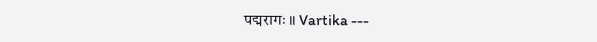पद्मरागः ॥ Vartika ---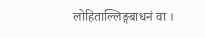लोहिताल्लिङ्गबाधनं वा ।